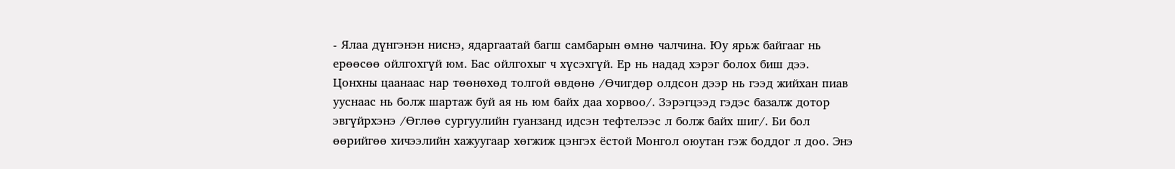- Ялаа дүнгэнэн ниснэ, ядаргаатай багш самбарын өмнө чалчина. Юу ярьж байгааг нь ерөөсөө ойлгохгүй юм. Бас ойлгохыг ч хүсэхгүй. Ер нь надад хэрэг болох биш дээ. Цонхны цаанаас нар төөнөхөд толгой өвдөнө /Өчигдөр олдсон дээр нь гээд жийхан пиав ууснаас нь болж шартаж буй ая нь юм байх даа хорвоо/. Зэрэгцээд гэдэс базалж дотор эвгүйрхэнэ /Өглөө сургуулийн гуанзанд идсэн тефтелээс л болж байх шиг/. Би бол өөрийгөө хичээлийн хажуугаар хөгжиж цэнгэх ёстой Монгол оюутан гэж боддог л доо. Энэ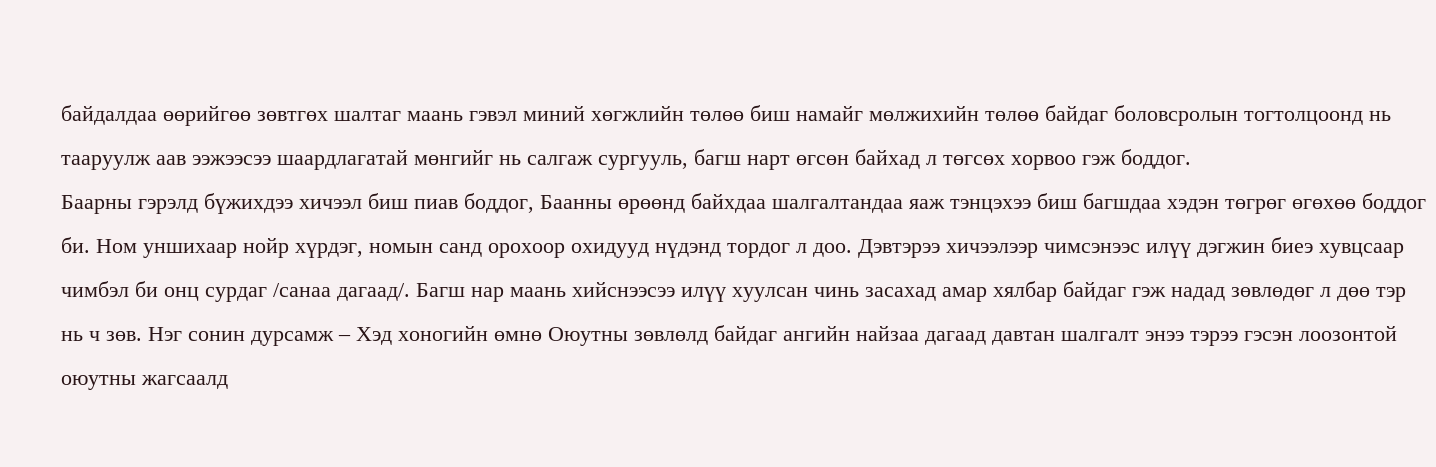байдалдаа өөрийгөө зөвтгөх шалтаг маань гэвэл миний хөгжлийн төлөө биш намайг мөлжихийн төлөө байдаг боловсролын тогтолцоонд нь тааруулж аав ээжээсээ шаардлагатай мөнгийг нь салгаж сургууль, багш нарт өгсөн байхад л төгсөх хорвоо гэж боддог.
Баарны гэрэлд бүжихдээ хичээл биш пиав боддог, Баанны өрөөнд байхдаа шалгалтандаа яаж тэнцэхээ биш багшдаа хэдэн төгрөг өгөхөө боддог би. Ном уншихаар нойр хүрдэг, номын санд орохоор охидууд нүдэнд тордог л доо. Дэвтэрээ хичээлээр чимсэнээс илүү дэгжин биеэ хувцсаар чимбэл би онц сурдаг /санаа дагаад/. Багш нар маань хийснээсээ илүү хуулсан чинь засахад амар хялбар байдаг гэж надад зөвлөдөг л дөө тэр нь ч зөв. Нэг сонин дурсамж – Хэд хоногийн өмнө Оюутны зөвлөлд байдаг ангийн найзаа дагаад давтан шалгалт энээ тэрээ гэсэн лоозонтой оюутны жагсаалд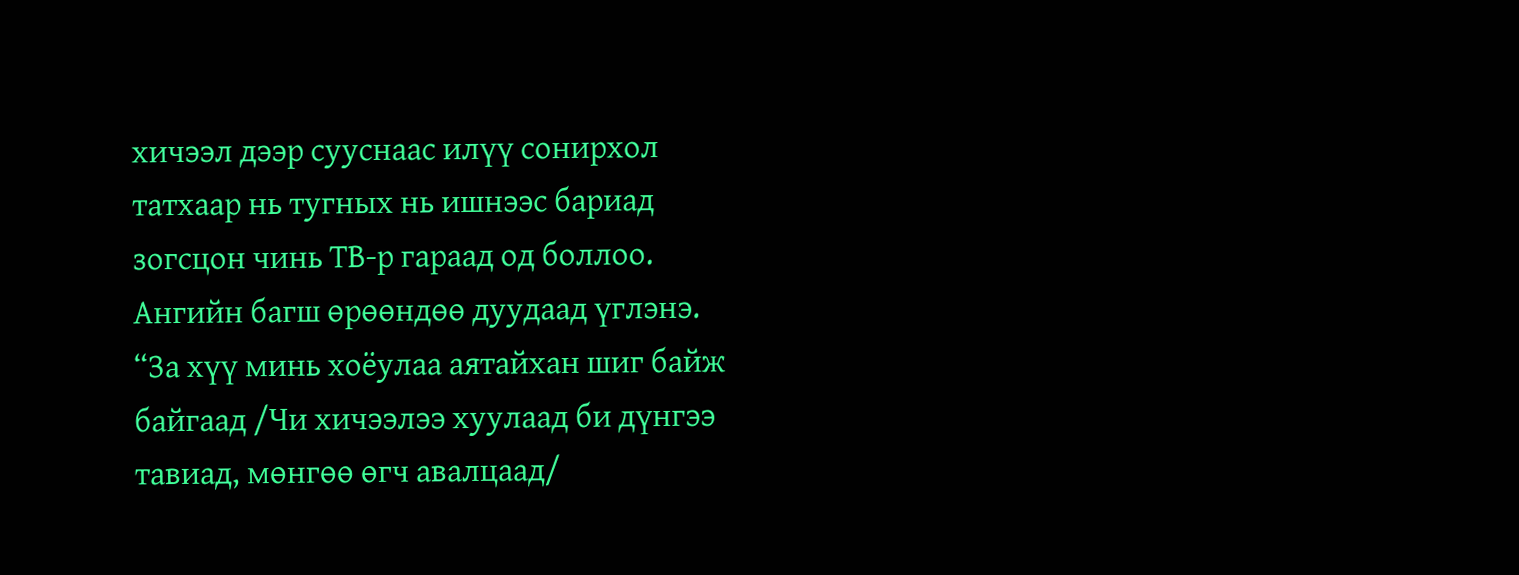хичээл дээр сууснаас илүү сонирхол татхаар нь тугных нь ишнээс бариад зогсцон чинь ТВ-р гараад од боллоо. Ангийн багш өрөөндөө дуудаад үглэнэ. “За хүү минь хоёулаа аятайхан шиг байж байгаад /Чи хичээлээ хуулаад би дүнгээ тавиад, мөнгөө өгч авалцаад/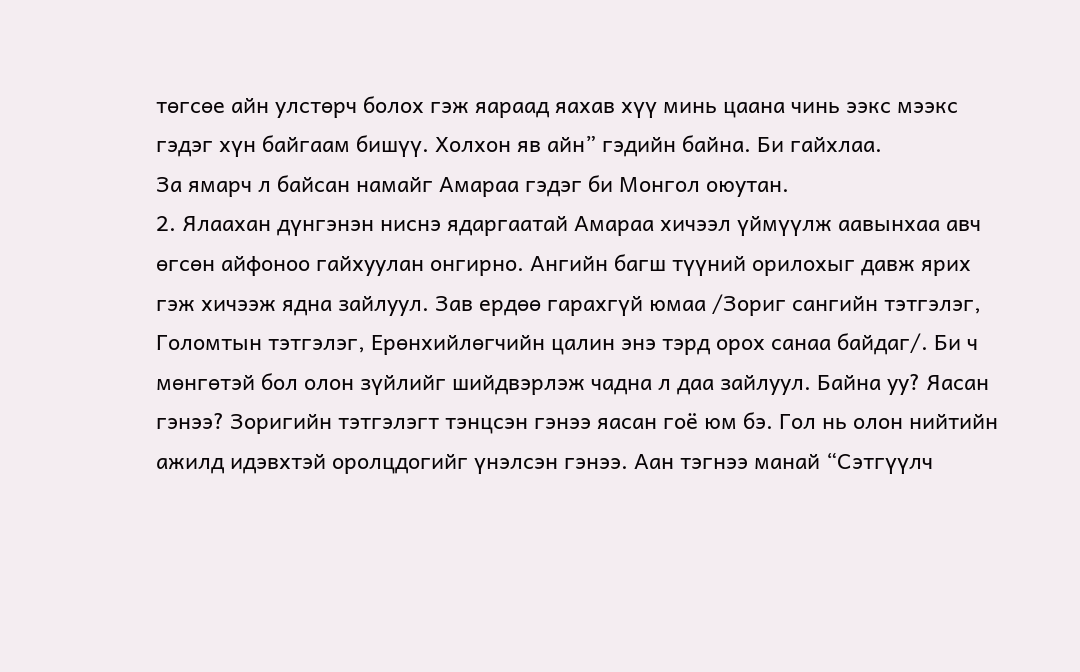төгсөе айн улстөрч болох гэж яараад яахав хүү минь цаана чинь ээкс мээкс гэдэг хүн байгаам бишүү. Холхон яв айн” гэдийн байна. Би гайхлаа.
За ямарч л байсан намайг Амараа гэдэг би Монгол оюутан.
2. Ялаахан дүнгэнэн ниснэ ядаргаатай Амараа хичээл үймүүлж аавынхаа авч өгсөн айфоноо гайхуулан онгирно. Ангийн багш түүний орилохыг давж ярих гэж хичээж ядна зайлуул. Зав ердөө гарахгүй юмаа /Зориг сангийн тэтгэлэг, Голомтын тэтгэлэг, Ерөнхийлөгчийн цалин энэ тэрд орох санаа байдаг/. Би ч мөнгөтэй бол олон зүйлийг шийдвэрлэж чадна л даа зайлуул. Байна уу? Яасан гэнээ? Зоригийн тэтгэлэгт тэнцсэн гэнээ яасан гоё юм бэ. Гол нь олон нийтийн ажилд идэвхтэй оролцдогийг үнэлсэн гэнээ. Аан тэгнээ манай “Сэтгүүлч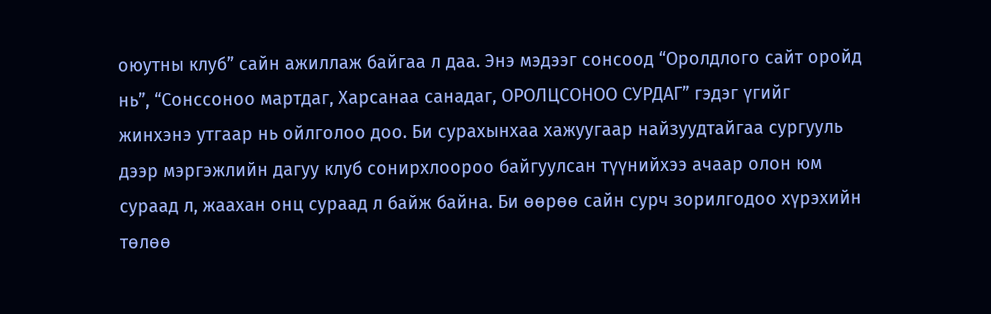оюутны клуб” сайн ажиллаж байгаа л даа. Энэ мэдээг сонсоод “Оролдлого сайт оройд нь”, “Сонссоноо мартдаг, Харсанаа санадаг, ОРОЛЦСОНОО СУРДАГ” гэдэг үгийг жинхэнэ утгаар нь ойлголоо доо. Би сурахынхаа хажуугаар найзуудтайгаа сургууль дээр мэргэжлийн дагуу клуб сонирхлоороо байгуулсан түүнийхээ ачаар олон юм сураад л, жаахан онц сураад л байж байна. Би өөрөө сайн сурч зорилгодоо хүрэхийн төлөө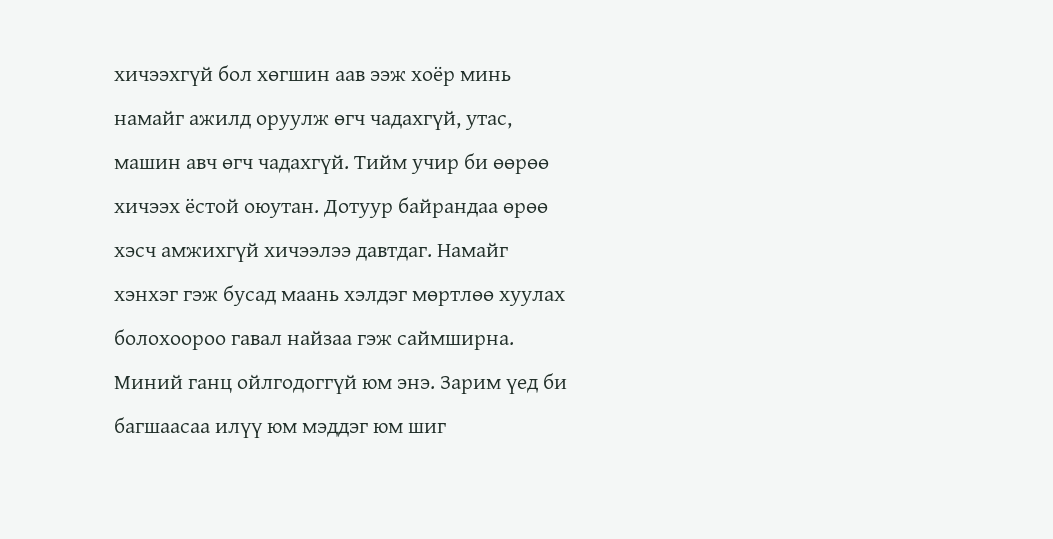хичээхгүй бол хөгшин аав ээж хоёр минь намайг ажилд оруулж өгч чадахгүй, утас, машин авч өгч чадахгүй. Тийм учир би өөрөө хичээх ёстой оюутан. Дотуур байрандаа өрөө хэсч амжихгүй хичээлээ давтдаг. Намайг хэнхэг гэж бусад маань хэлдэг мөртлөө хуулах болохоороо гавал найзаа гэж саймширна. Миний ганц ойлгодоггүй юм энэ. Зарим үед би багшаасаа илүү юм мэддэг юм шиг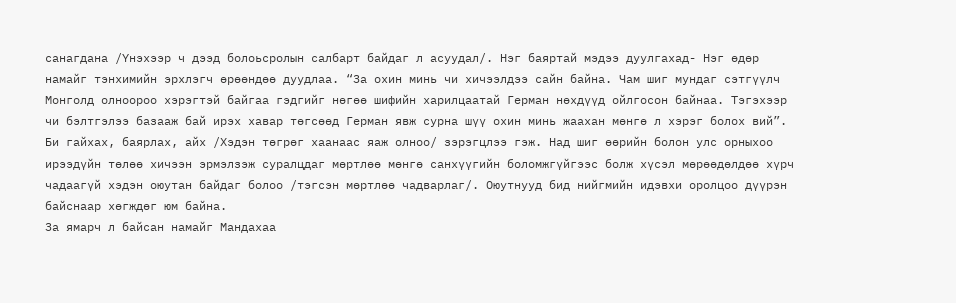санагдана /Үнэхээр ч дээд болоьсролын салбарт байдаг л асуудал/. Нэг баяртай мэдээ дуулгахад- Нэг өдөр намайг тэнхимийн эрхлэгч өрөөндөө дуудлаа. “За охин минь чи хичээлдээ сайн байна. Чам шиг мундаг сэтгүүлч Монголд олноороо хэрэгтэй байгаа гэдгийг нөгөө шифийн харилцаатай Герман нөхдүүд ойлгосон байнаа. Тэгэхээр чи бэлтгэлээ базааж бай ирэх хавар төгсөөд Герман явж сурна шүү охин минь жаахан мөнгө л хэрэг болох вий”. Би гайхах, баярлах, айх /Хэдэн төгрөг хаанаас яаж олноо/ зэрэгцлээ гэж. Над шиг өөрийн болон улс орныхоо ирээдүйн төлөө хичээн эрмэлзэж суралцдаг мөртлөө мөнгө санхүүгийн боломжгүйгээс болж хүсэл мөрөөдөлдөө хүрч чадаагүй хэдэн оюутан байдаг болоо /тэгсэн мөртлөө чадварлаг/. Оюутнууд бид нийгмийн идэвхи оролцоо дүүрэн байснаар хөгждөг юм байна.
За ямарч л байсан намайг Мандахаа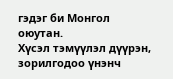гэдэг би Монгол оюутан.
Хүсэл тэмүүлэл дүүрэн, зорилгодоо үнэнч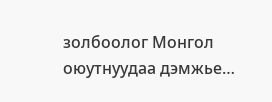золбоолог Монгол оюутнуудаа дэмжье…